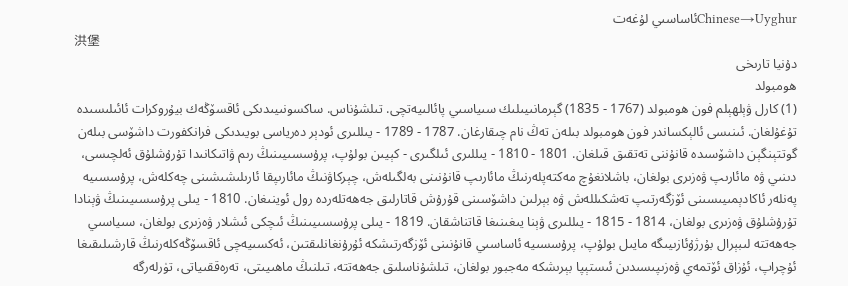Chinese→Uyghurئاساسىي لۇغەت
洪堡
دۇنيا تارىخى
ھومبولد
(1) كارل ۋېلھېلم فون ھومبولد (1767 - 1835) گېرمانىيىلىك سىياسىي پائالىيەتچى. تىلشۇناس. ساكسونىيىدىكى ئاقسۆڭەك بيۇروكرات ئائىلىسىدە تۇغۇلغان. ئىنىسى ئالېكساندر فون ھومبولد بىلەن تەڭ نام چىقارغان. 1787 - 1789 - يىللىرى ئودېر دەرياسى بويىدىكى فرانكفورت داشۆسى بىلەن گوتتېنگېن داشۆسىدە قانۇننى تەتقىق قىلغان. 1801 - 1810 - يىللىرى ئىلگىرى - كېيىن بولۇپ، پرۇسسىيىنىڭ رىم ۋاتىكانىدا تۇرۇشلۇق ئەلچىسى، دىنىي ۋە مائارىپ ۋەزىرى بولغان، باشلانغۇچ مەكتەپلەرنىڭ مائارىپ قانۇنىنى بەلگىلەش، چېركاۋنىڭ مائارىپقا ئارىلىشىشىنى چەكلەش، پرۇسسىيە پەنلەر ئاكادېمىيىسىنى ئۆزگەرتىپ تەشكىللەش ۋە بېرلىن داشۆسىنى قۇرۇش قاتارلىق جەھەتلەردە رول ئوينىغان. 1810 - يىلى پرۇسسىيىنىڭ ۋېنادا تۇرۇشلۇق ۋەزىرى بولغان، 1814 - 1815 - يىللىرى ۋېنا يىغىنىغا قاتناشقان. 1819 - يىلى پرۇسسىيىنىڭ ئىچكى ئىشلار ۋەزىرى بولغان، سىياسىي جەھەتتە لىبېرال بۇرژۇئازىيىگە مايىل بولۇپ، پرۇسسىيە ئاساسىي قانۇنىنى ئۆزگەرتىشكە ئۇرۇنغانلىقتىن، ئەكسىيەچى ئاقسۆڭەكلەرنىڭ قارشىلىقىغا ئۇچراپ، ئۇزاق ئۆتمەي ۋەزىپىسىدىن ئىستېپا بېرىشكە مەجبور بولغان، تىلشۇناسلىق جەھەتتە، تىلنىڭ ماھىيىتى، تەرەققىياتى، تۈرلەرگە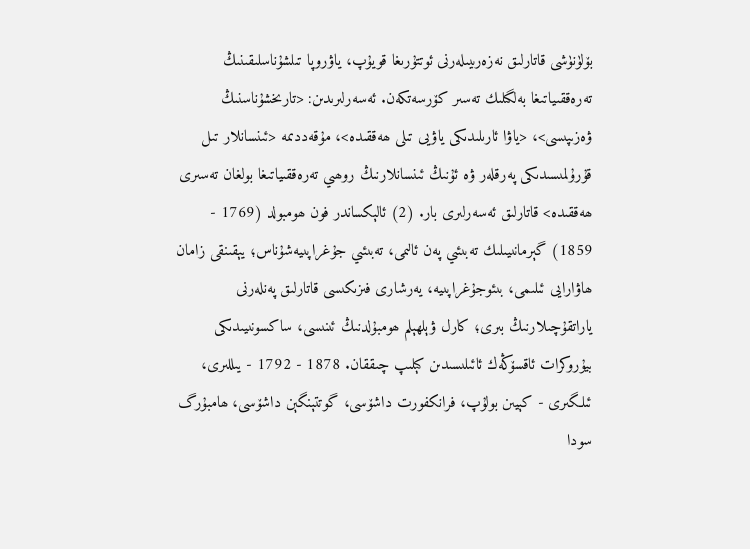بۆلۈنۈشى قاتارلىق نەزەرىيىلەرنى ئوتتۇرىغا قويۇپ، ياۋروپا تىلشۇناسلىقىنىڭ تەرەققىياتىغا بەلگىلىك تەسىر كۆرسەتكەن. ئەسەرلىرىدىن: <تارىخشۇناسنىڭ ۋەزىپىسى>، <ياۋا ئارىلىدىكى ياۋيى تىلى ھەققىدە>، مۇقەددىمە <ئىنسانلار تىل قۇرۇلمىسىدىكى پەرقلەر ۋە ئۇنىڭ ئىنسانلارنىڭ روھىي تەرەققىياتىغا بولغان تەسىرى ھەققىدە> قاتارلىق ئەسەرلىرى بار. (2) ئالېكساندر فون ھومبولد (1769 - 1859) گېرمانىيىلىك تەبىئىي پەن ئالىمى، تەبىئىي جۇغراپىيەشۇناس؛ يېقىنقى زامان ھاۋارايى ئىلىمى، بىئوجۇغراپىيە، يەرشارى فىزىكىسى قاتارلىق پەنلەرنى ياراتقۇچىلارنىڭ بىرى؛ كارل ۋېلھېلم ھومبۇلدنىڭ ئىنىسى، ساكسونىيىدىكى بيۇروكرات ئاقسۆڭەك ئائىلىسىدىن كېلىپ چىققان. 1878 - 1792 - يىللىرى، ئىلگىرى - كېيىن بولۇپ، فرانكفورت داشۆسى، گوتتېنگېن داشۆسى، ھامبۇرگ سودا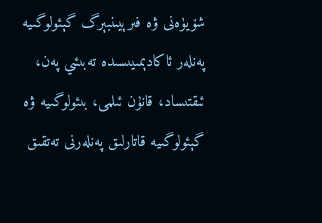شۆيۈەنى ۋە فىرېيىنبېرگ گېئولوگىيە پەنلەر ئاكادېمىيىسىدە تەبىئىي پەن، ئىقتىساد، قانۇن ئىلمى، بىئولوگىيە ۋە گېئولوگىيە قاتارلىق پەنلەرنى تەتقىق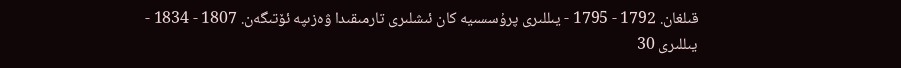قىلغان. 1792 - 1795 - يىللىرى پرۇسسىيە كان ئىشلىرى تارمىقىدا ۋەزىپە ئۆتىگەن. 1807 - 1834 - يىللىرى 30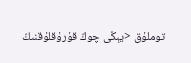توملۇق <يېڭى چوڭ قۇرۇقلۇقنىڭ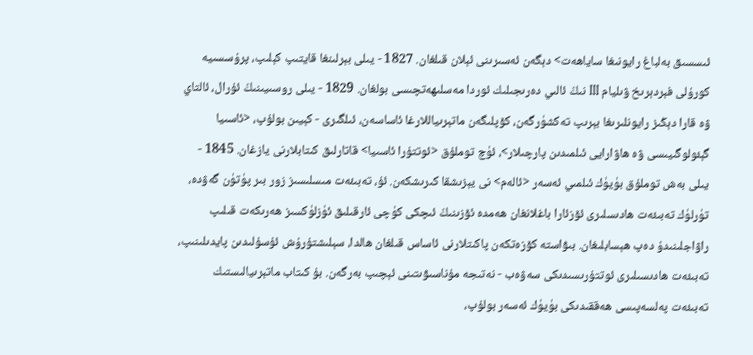ئىسسىق بەلباغ رايونىغا ساياھەت> دېگەن ئەسىرىنى ئېلان قىلغان. 1827 - يىلى بېرلىنغا قايتىپ كېلىپ، پرۇسسىيە كورۇلى فېردېرىخ ۋىليام Ⅲ نىڭ ئالىي دەرىجىلىك ئوردا مەسلىھەتچىسى بولغان. 1829 - يىلى روسىيىنىڭ ئۇرال، ئالتاي ۋە قارا دېڭىز رايونلىرىغا بېرىپ تەكشۈرگەن، كۆپلىگەن ماتېرىياللارغا ئاساسەن، ئىلگىرى - كېيىن بولۇپ، <ئاسىيا گېئولوگىيىسى ۋە ھاۋارايى ئىلمىدىن پارچىلار>، ئۈچ توملۇق <ئوتتۇرا ئاسىيا> قاتارلىق كىتابلارنى يازغان. 1845 - يىلى بەش توملۇق بۈيۈك ئىلمىي ئەسەر <ئالەم> نى يېزىشقا كىرىشكەن. ئۇ، تەبىئەت مىسلىسىز زور بىر پۈتۈن گەۋدە، تۈرلۈك تەبىئەت ھادىسلىرى ئۆزئارا باغلانغان ھەمدە ئۆزىنىڭ ئىچكى كۈچى ئارقىلىق ئۈزلۈكسىز ھەرىكەت قىلىپ راۋاجلىنىدۇ دەپ ھېسابلىغان. بىۋاستە كۆزەتكەن پاكىتلارنى ئاساس قىلغان ھالدا، سېلىشتۇرۇش ئۇسۇلىدىن پايدىلىنىپ، تەبىئەت ھادىسىلىرى ئوتتۇرىسىدىكى سەۋەب - نەتىجە مۇناسىۋىتىنى ئېچىپ بەرگەن. بۇ كىتاب ماتېرىيالىستىك تەبىئەت پەلسەپىسى ھەققىدىكى بۈيۈك ئەسەر بولۇپ،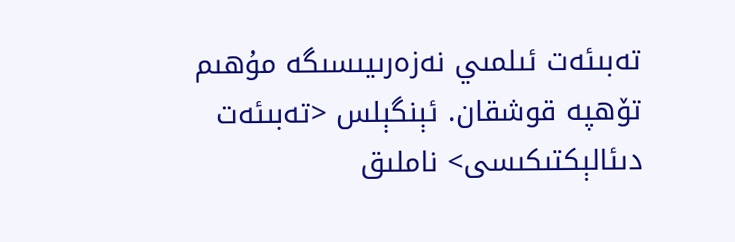تەبىئەت ئىلمىي نەزەرىيىسىگە مۇھىم تۆھپە قوشقان. ئېنگېلس <تەبىئەت دىئالېكتىكىسى> ناملىق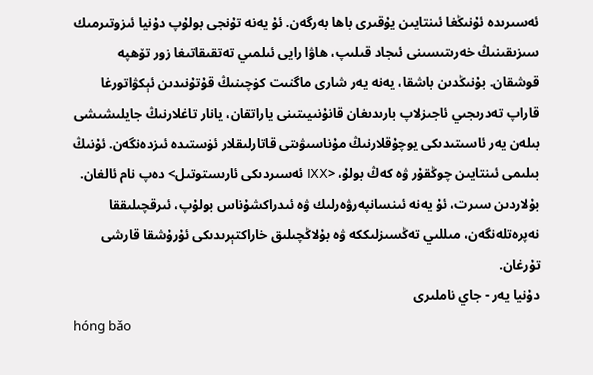ئەسىرىدە ئۇنىڭغا ئىنتايىن يۇقىرى باھا بەرگەن. ئۇ يەنە تۇنجى بولۇپ دۇنيا ئىزوتىرمىك سىزىقىنىڭ خەرىتىسىنى ئىجاد قىلىپ، ھاۋا رايى ئىلمىي تەتقىقاتىغا زور تۆھپە قوشقان. بۇنىڭدىن باشقا، يەنە يەر شارى ماگنىت كۈچىنىڭ قۇتۇنىدىن ئېكۋاتورغا قاراپ تەدرىجىي ئاجىزلاپ بارىدىغان قانۇنىيىتىنى ياراتقان، يانار تاغلارنىڭ جايلىشىشى بىلەن يەر ئاسىتىدىكى يوچۇقلارنىڭ مۇناسىۋىتى قاتارلىقلار ئۈستىدە ئىزدەنگەن. ئۇنىڭ بىلىمى ئىنتايىن چوڭقۇر ۋە كەڭ بولۇ، <ⅨⅩ ئەسىردىكى ئارىستوتىل> دەپ نام ئالغان. بۇلاردىن سىرت، ئۇ يەنە ئىنسانپەرۋەرلىك ۋە ئىدراكشۇناس بولۇپ، ئىرقچىلىققا نەپرەتلەنگەن، مىللىي تەڭسىزلىككە ۋە بۇلاڭچىلىق خاراكتېرىدىكى ئۇرۇشقا قارشى تۇرغان.
دۇنيا يەر - جاي ناملىرى
hóng bǎo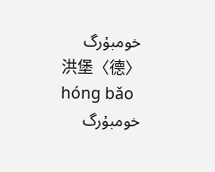خومبۇرگ
洪堡〈德〉
hóng bǎo
خومبۇرگ